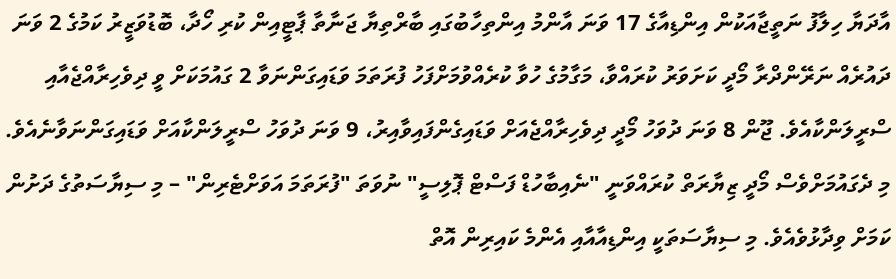އާދަޔާ ހިލާފު ނަތީޖާއަކުން އިންޑިއާގެ 17 ވަނަ އާންމު އިންތިހާބުގައި ބާރްތިޔާ ޖަނާތާ ޕާޓީއިން ކުރި ހޯދާ، ބޮޑުވަޒީރު ކަމުގެ 2 ވަނަ ދައުރެއް ނަރޭންދްރާ މޯދީ ކަށަވަރު ކުރައްވާ، މަގާމުގެ ހުވާ ކުރެއްވުމަށްފަހު ފުރަތަމަ ވަޑައިގަންނަވާ 2 ގައުމަކަށް ވީ ދިވެހިރާއްޖެއާއި ސްރީލަންކާއެވެ. ޖޫން 8 ވަނަ ދުވަހު މޯދީ ދިވެހިރާއްޖެއަށް ވަޑައިގެންފައިވާއިރު، 9 ވަނަ ދުވަހު ސްރީލަންކާއަށް ވަޑައިގަންނަވާނެއެވެ. މި ދެގައުމަށްވެސް މޯދީ ޒިޔާރަތް ކުރައްވަނީ "ނެއިބާހުޑް ފަސްޓް ޕޮލިސީ" ނުވަތަ "ފުރަތަމަ އަވަށްޓެރިން" – މި ސިޔާސަތުގެ ދަށުން ކަމަށް ވިދާޅުވެއެވެ. މި ސިޔާސަތަކީ އިންޑިއާއާއި އެންމެ ކައިރިން އޮތް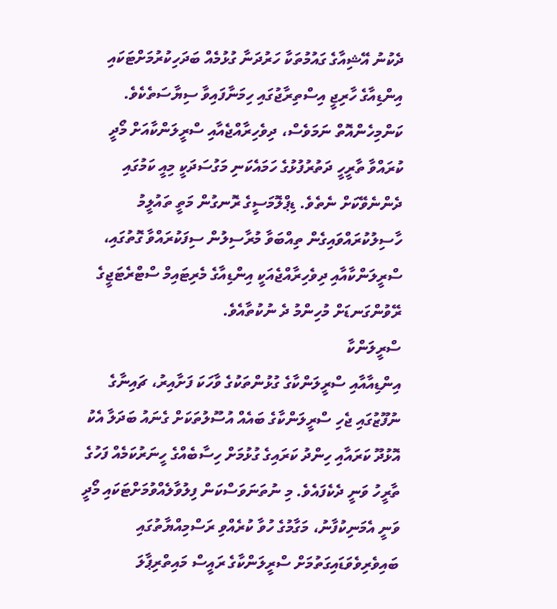ދެކުނު އޭޝިއާގެ ގައުމުތަކާ ހަރުދަނާ ގުޅުމެއް ބަދަހިކުރުމަށްޓަކައި އިންޑިއާގެ ހާރިޖީ އިސްތިރާޖުގައި ހިމަނާފައިވާ ސިޔާސަތެކެވެ.
ކަންމިހެންއޮތް ނަމަވެސް، ދިވެހިރާއްޖެއާއި ސްރީލަންކާއަށް މޯދީ ކުރައްވާ ތާރީހީ ދަތުރުފުޅުގެ ހަމައެކަނި މަގުސަދަކީ މިއީ ކަމުގައި ދެންނެވޭކަށް ނެތެވެ. ޑިޕްލޮމަސީގެ ރޮނގުން މަތީ ތައުލީމު ހާސިލުކުރައްވައިގެން ތިއްބަވާ މުރާސިލުން ސިފަކުރައްވާ ގޮތުގައި، ސްރީލަންކާއާއި ދިވެހިރާއްޖެއަކީ އިންޑިއާގެ މެރިޓައިމް ސްޓްރެޓަޖީގެ ރޭވުންގަނޑަށް މުހިންމު ދެ ނުކުތާއެވެ.
ސްރީލަންކާ
އިންޑިއާއާއި ސްރީލަންކާގެ ގުޅުންތަކުގެ ވާހަކަ ފަށާއިރު، ޗައިނާގެ ނުފޫޒުގައި ޖެހި ސްރީލަންކާގެ ބައެއް އުސޫލުތަކަށް ގެނައު ބަދަލާ އެކު އޮޅުދޫ ކަރައާއި ހިންދު ކަރައިގެ ގުޅުމަށް ހިސާބެއްގެ ހީނަރުކަމެއް ފަހުގެ ތާރީހު ވަނީ ދެކެފައެވެ. މި ނުތަނަވަސްކަން ފިލުވާލެއްވުމަށްޓަކައި މޯދީ ވަނީ އެމަނިކުފާނު، މަގާމުގެ ހުވާ ކުރެއްވި ރަސްމިއްޔާތުގައި ބައިވެރިވެވަޑައިގަތުމަށް ސްރީލަންކާގެ ރައީސް މައިތްރިޕާލަ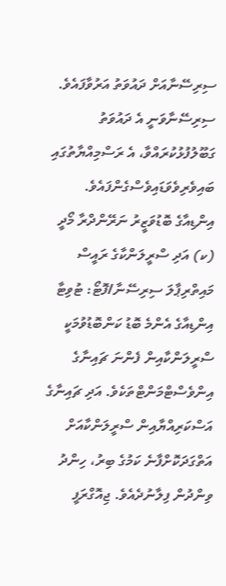ސިރިސޭނާއަށް ދައުވަތު އަރުވާފައެވެ. ސިރިސޭނާވަނީ އެ ދައުވަތު ގަބޫލުފުޅުކުރައްވާ، އެ ރަސްމިއްޔާތުގައި ބައިވެރިވެވަޑައިވެސްގެންފައެވެ.
އިންޑިއާގެ ބޮޑުވަޒީރު ނަރޭންދްރާ މޯދީ (ކ) އަދި ސްރީލަންކާގެ ރައީސް މައިތްރިޕާލަ ސިރިސޭނާ/ފޮޓޯ: ޓުވިޓާ
އިންޑިއާގެ އެންމެ ބޮޑު ކަންބޮޑުވުމަކީ ސްރީލަންކާއިން ފެންނަ ޗައިނާގެ އިންވެސްޓްމަންޓްތަކެވެ. އަދި ޗައިނާގެ އަސްކަރިއްޔާއިން ސްރީލަންކާއަށް އަތްގަދަކޮށްފާނެ ކަމުގެ ބިރު، ހިންދު ވިންދުން ފިލާނުދެއެވެ. ޖިއޮގްރަފީ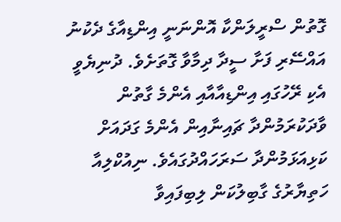ގޮތުން ސްރީލަންކާ އޮންނަނީ އިންޑިއާގެ ދެކުނު އައްސޭރި ފަށާ ސީދާ ދިމާވާ ގޮތަށެވެ. ދުނިޔެވީ އެކި ރޭހުގައި އިންޑިއާއާއި އެންމެ ގާތުން ވާދަކުރަމުންދާ ޗައިނާއިން އެންމެ ގަދައަށް ކަޅިއަޅަމުންދާ ސަރަހައްދުގައެވެ. ނިއުކްލިއާ ހަތިޔާރުގެ ގާބިލުކަން ލިބިފައިވާ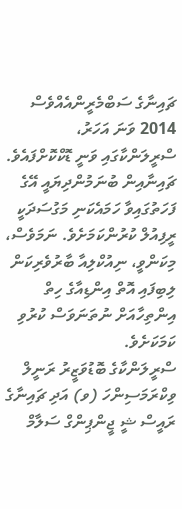ޗައިނާގެ ސަބްމެރީންއެއްވެސް 2014 ވަނަ އަހަރު، ސްރީލަންކާގައި ވަނީ ޑޮކްކޮށްފައެވެ. ޗައިނާއިން ބުނަމުންދިޔައީ އޭގެ ފަހަތުގައިވާ ހަމައެކަނި މަގުސަދަކީ ރީފިއުލް ކުރުންކަމަށެވެ. ނަމަވެސް، މިކަންވީ، ނިއުކްލިއާ ބާރުވެރިކަން ލިބިފައި އޮތް އިންޑިއާގެ ހިތް އިންތިހާއަށް ނުތަނަވަސް ކުރުވި ކަމަކަށެވެ.
ސްރީލަންކާގެ ބޮޑުވަޒީރު ރަނީލް ވިކްރަމަސިންހަ (ވ) އަދި ޗައިނާގެ ރައީސް ޝީ ޖީންޕިންގް ސަލާމް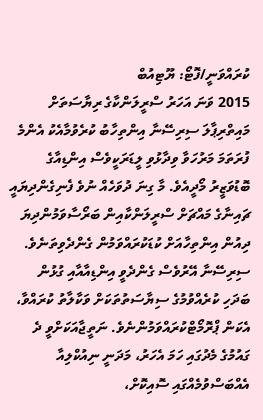ކުރައްވަނީ/ފޮޓޯ: ޔޫޓިއުބް
2015 ވަނަ އަހަރު ސްރީލަންކާގެ ރިޔާސަތަށް މައިތްރިޕާލަ ސިރިސޭނާ އިންތިހާބު ކުރެވުމާއެކު އެންމެ ފުރަތަމަ މަރުހަވާ ވިދާޅުވި ލީޑަރަކީވެސް އިންޑިއާގެ ބޮޑުވަޒީރު މޯދީއެވެ. މާ ގިނަ ދުވަހެއް ނުވެ ފެނިގެންދިޔައީ ޗައިނާގެ މައްޗަށް ސްރީލަންކާއިން ބަރޯސާވަމުންދިޔަ ދިއުން އިންތިހާއަށް ކުޑަކުރައްވަމުން ގެންދެވިތަނެވެ. ސިރިސޭނާ އޭރުވެސް ގެންދެވީ އިންޑިއާއާއި ގުޅުން ބަދަހި ކުރެއްވުމުގެ ސިޔާސަތުތަކަށް ވަކާލާތު ކުރައްވާ، އެކަން ޕްރޮމޯޓްކުރައްވަމުންނެވެ. ނަތީޖާއަކަށްވީ ދެ ގައުމުގެ މެދުގައި ހަމަ އެހަރު، މަދަނީ ނިއުކްލިއާ އެއްބަސްވުމެއްގައި ސޮއިކޮށް،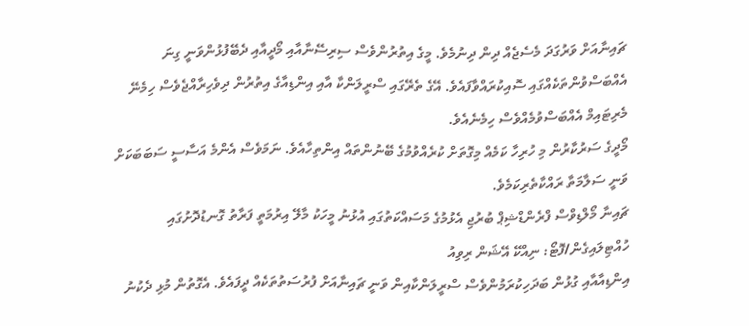ޗައިނާއަށް ވަރުގަދަ މެސެޖެއް ދިން ދިނުމެވެ. މީގެ އިތުރުންވެސް ސިރިސޭނާއާއި މޯދީއާއި ދެބޭފުޅުންވަނީ ގިނަ އެއްބަސްވުންތަކެއްގައި ސޮއިކުރައްވާފައެވެ. އޭގެ ތެރޭގައި ސްރީލަންކާ އާއި އިންޑިއާގެ އިތުރުން ދިވެހިރާއްޖެވެސް ހިމެނޭ މެރިޓައިމް އެއްބަސްވުމެއްވެސް ހިމެނެއެވެ.
މޯދީގެ ސަރުކާރުން މި ހުރިހާ ކަމެއް މިގޮތަށް ކުރެއްވުމުގެ ބޭނުންތައް އިންތިހާއެވެ. ނަމަވެސް އެންމެ އަސާސީ ސަބަބަކަށް ވަނީ ސަލާމަތާ ރައްކާތެރިކަމެވެ.
ޗައިނާ މޯލްޑިވްސް ފްރެންޑްޝިޕް ބުރުޖި އެޅުމުގެ މަސައްކަތުގައި އުޅުނު މީހަކު މާލޭ އިރުމަތީ ފަރާތު ގޮނޑުދޮށުގައި ހުއްޓިލައިގެން/ފޮޓޯ: ނިއްކޭ އޭޝަން ރިވިއު
އިންޑިއާއާއި ގުޅުން ބަދަހިކުރަމުންވެސް ސްރީލަންކާއިން ވަނީ ޗައިނާއަށް ފުރުސަތުތަކެއް ދީފައެވެ. އެގޮތުން މުޅި ދެކުނު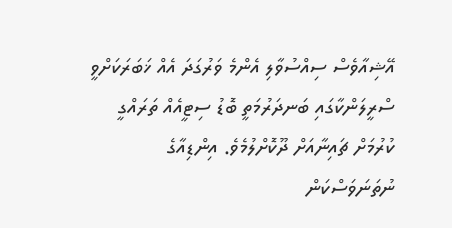އޭޝިއާވެސް ސިއްސުވާލި އެންމެ ވަރުގަދަ އެއް ޚަބަރަކަށްވީ ސްރީލަންކާގައި ބަނދަރުމަތީ ބޮޑު ސިޓީއެއް ތަރައްގީ ކުރުމަށް ޗައިނާއަށް ދޫކޮށްލުމެވެ. އިންޑިއާގެ ނުތަނަވަސްކަން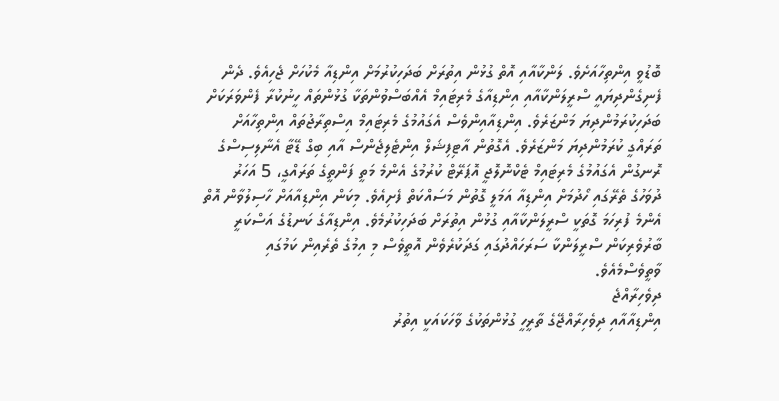ބޮޑުވީ އިންތިހާއަށެވެ. ލަންކާއާއި އޮތް ގުޅުން އިތުރަށް ބަދަހިކުރުމަށް އިންޑިއާ މެކުހަށް ޖެހިއެވެ. ދެން ފެނިގެންދިޔައީ ސްރީލަންކާއާއި އިންޑިއާގެ މެރިޓައިމް އެއްބަސްވުންތަކާ ގުޅުންތައް ހީނުކުރާ ފެންވަރަކަށް ބަދަހިކުރަމުންދިޔަ މަންޒަރެވެ. އިންޑިއާއިންވެސް އެގައުމުގެ މެރިޓައިމް އިސްތިރާޖުތައް އިންތިހާއަށް ތަރައްގީ ކުރަމުންދިޔަ މަންޒަރެވެ. އެގޮތުން އާޓިފިޝަލް އިންޓެލިޖެންސް އާއި ބިގް ޑޭޓާ އެނާލިސިސްގެ ރޮނގުން އެގައުމުގެ މެރިޓައިމް ޓެކްނޮލޮޖީ އޮޕަރޭޓް ކުރުމުގެ އެންމެ މަތީ ފަންތީގެ ތަރައްގީ، 5 އަހަރު ދުވަހުގެ ތެރޭގައި ހޯދުމަށް އިންޑިއާ އަމަލީ ގޮތުން މަސައްކަތް ފެށިއެވެ. މިކަން އިންޑިއާއަށް ހާސިލުވާން އޮތް އެންމެ ފުރިހަމަ ގޮތަކީ ސްރީލަންކާއާއި ގުޅުން އިތުރަށް ބަދަހިކުރުމެވެ. އިންޑިއާގެ ކަނޑުގެ އަސްކަރީ ބާރުވެރިކަން ސްރީލަންކާ ސަރަހައްދުގައި ގަދަކުރެވެން އޮތީވެސް މި އިމުގެ ތެރެއިން ކަމުގައި ވާތީވެސްމެއެވެ.
ދިވެހިރާއްޖެ
އިންޑިއާއާއި ދިވެހިރާއްޖޭގެ ތާރީހީ ގުޅުންތަކުގެ ވާހަކައަކީ އިތުރު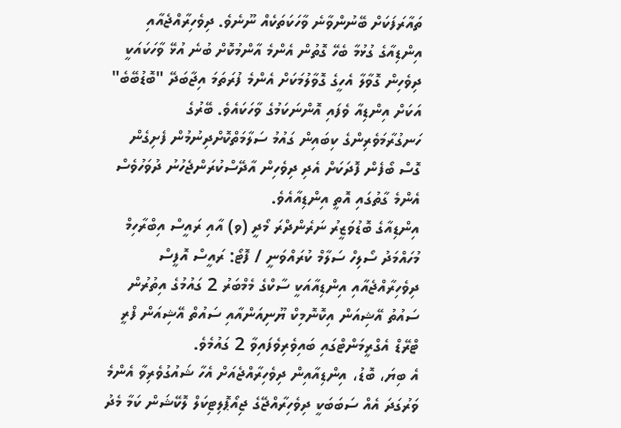ތައާރަފަކަށް ބޭނުންވާނެ ވާހަކަތަކެއް ނޫނެވެ. ދިވެހިރާއްޖެއާއި އިންޑިއާގެ ގުޅުމާ ބެހޭ ގޮތުން އެންމެ އާންމުކޮށް ބުނެ އުޅޭ ވާހަކައަކީ ދިވެހިން ގޮވާލާ އެހީގެ ގޮވާލުމަކަށް އެންމެ ފުރަތަމަ އިޖާބަދޭ "ބޮޑުބޭބެ" އަކަށް އިންޑިއާ ވެފައި އޮންނަކަމުގެ ވާހަކައެވެ. ބޭރުގެ ހަނގުރާމަވެރިންގެ ކިބައިން ގައުމު ސަލާމަތްކޮށްދިނުމުން ފެށިގެން ގޮސް ބޯފެން ފޮދަކަށް އެދި ދިވެހިން އާދޭސްކުރަންޖެހުނު ދުވަހުވެސް އެންމެ ގާތުގައި އޮތީ އިންޑިއާއެވެ.
އިންޑިއާގެ ބޮޑުވަޒީރު ނަރެންދްރަ މޯދީ (ވ) އާއި ރައީސް އިބްރާހިމް މުހައްމަދު ސޯލިހް ސަލާމް ކުރައްވަނީ / ފޮޓޯ: ރައީސް އޮފީސް
ދިވެހިރާއްޖެއާއި އިންޑިއާއަކީ ސާކްގެ މެމްބަރު 2 ގައުމުގެ އިތުރުން ސައުތު އޭޝިއަން އިކޮނޮމިކް ޔޫނިއަންއާއި ސައުތް އޭޝިއަން ފްރީ ޓްރޭޑް އެގްރީމަންޓްގައި ބައިވެރިވެފައިވާ 2 ގައުމެވެ.
އެ ބިޔަ، ބޮޑު، އިންޑިއާއިން ދިވެހިރާއްޖެއަށް އެހާ ޝައުގުވެރިވާ އެންމެ ވަރުގަދަ އެއް ސަބަބަކީ ދިވެހިރާއްޖޭގެ ޖިއޯޕޮލިޓިކަލް ލޮކޭޝަން ކަމާ މެދު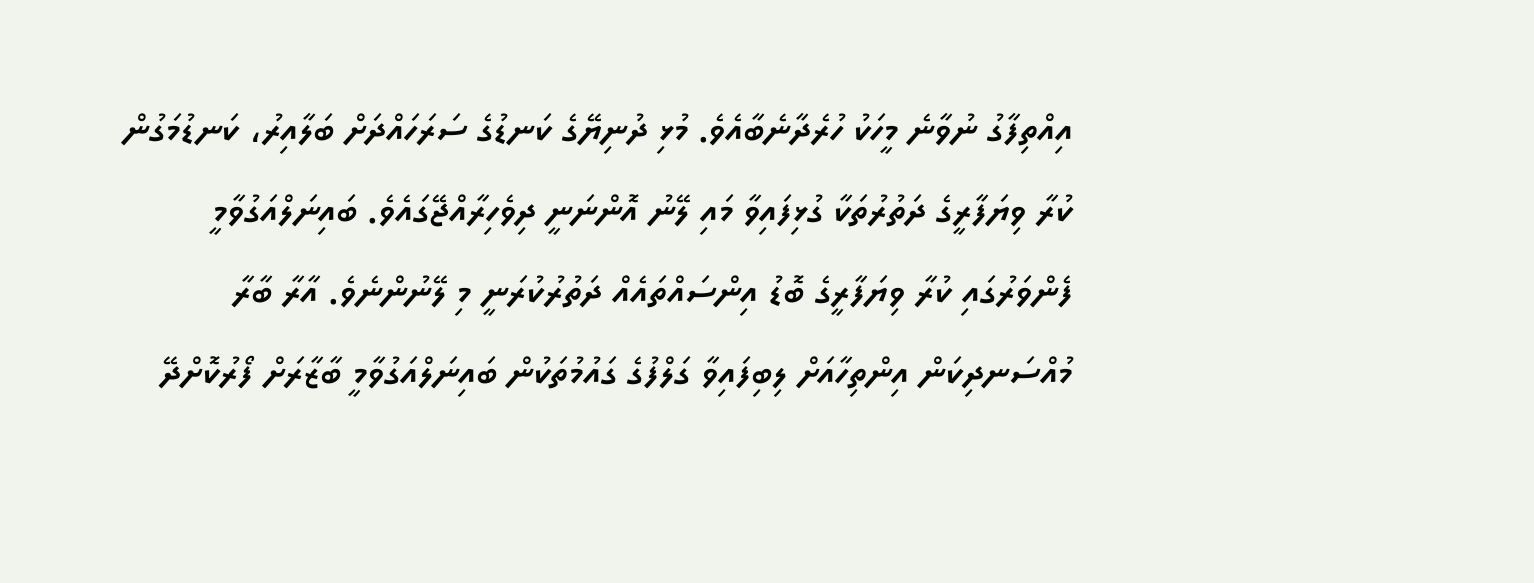އިއްތިފާގު ނުވާނެ މީހަކު ހުރެދާނެބާއެވެ. މުޅި ދުނިޔޭގެ ކަނޑުގެ ސަރަހައްދަށް ބަލާއިރު، ކަނޑުމަގުން ކުރާ ވިޔަފާރީގެ ދަތުރުތަކާ ގުޅިފައިވާ މައި ލޭނު އޮންނަނީ ދިވެހިރާއްޖޭގައެވެ. ބައިނަލްއަގުވާމީ ފެންވަރުގައި ކުރާ ވިޔަފާރީގެ ބޮޑު އިންސައްތައެއް ދަތުރުކުރަނީ މި ލޭނުންނެވެ. އާރާ ބާރާ މުއްސަނދިކަން އިންތިހާއަށް ލިބިފައިވާ ގަލްފުގެ ގައުމުތަކުން ބައިނަލްއަގުވާމީ ބާޒާރަށް ފޯރުކޮށްދޭ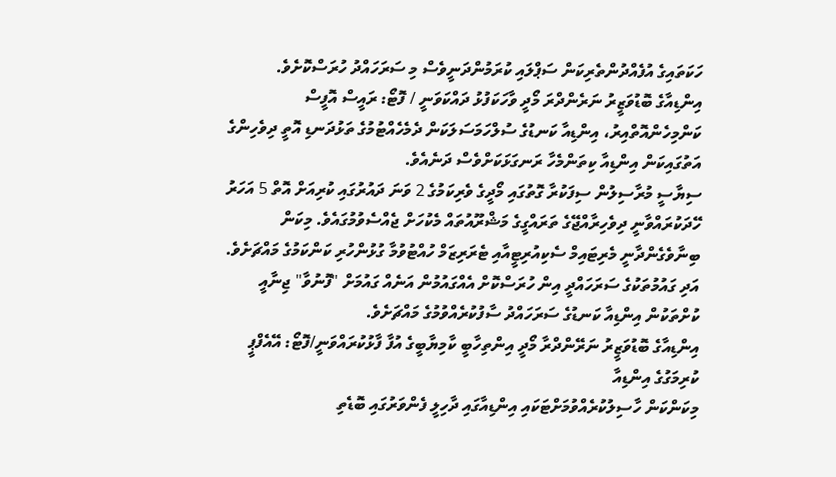ހަކަތައިގެ އުފެއްދުންތެރިކަން ސަޕްލައި ކުރަމުންދަނީވެސް މި ސަރަހައްދު ހުރަސްކޮށެވެ.
އިންޑިއާގެ ބޮޑުވަޒީރު ނަރެންދްރަ މޯދީ ވާހަކަފުޅު ދައްކަވަނީ / ފޮޓޯ: ރައީސް އޮފީސް
ކަންމިހެންއޮތްއިރު، އިންޑިއާ ކަނޑުގެ ސުލްހަމަސަލަކަން ދެމެހެއްޓުމުގެ ތަޅުދަނޑި އޮތީ ދިވެހިންގެ އަތުގައިކަން އިންޑިއާ ކިތަންމެހާ ރަނގަޅަކަށްވެސް ދަނެއެވެ.
ސިޔާސީ މުރާސިލުން ސިފަކުރާ ގޮތުގައި މޯދީގެ ވެރިކަމުގެ 2 ވަނަ ދައުރުގައި ކުރިއަށް އޮތް 5 އަހަރު ހޭދަކުރައްވާނީ ދިވެހިރާއްޖޭގެ ތަރައްގީގެ މަޝްރޫއުތައް މެކުހަށް ޖެއްސެވުމުގައެވެ. މިކަން ބިނާވެގެންދާނީ މެރިޓައިމް ސެކިއުރިޓީއާއި ޓެރަރިޒަމް ހުއްޓުވުމާ ގުޅުންހުރި ކަންކަމުގެ މައްޗަށެވެ. އަދި ގައުމުތަކުގެ ސަރަހައްދީ އިން ހުރަސްކޮށް އެއްގައުމުން އަނެއް ގައުމަށް "ފޮނުވާ" ޖިނާއީ ކުށްތަކުން އިންޑިއާ ކަނޑުގެ ސަރަހައްދު ސާފުކުރެއްވުމުގެ މައްޗަށެވެ.
އިންޑިއާގެ ބޮޑުވަޒީރު ނަރޭންދްރާ މޯދީ އިންތިހާބީ ކާމިޔާބީގެ އުފާ ފާޅުކުރައްވަނީ/ފޮޓޯ: އޭއެފްޕީ
ކުރިމަގުގެ އިންޑިއާ
މިކަންކަން ހާސިލުކުރެއްވުމަށްޓަކައި އިންޑިއާގައި ދާހިލީ ފެންވަރުގައި ބޮޑެތި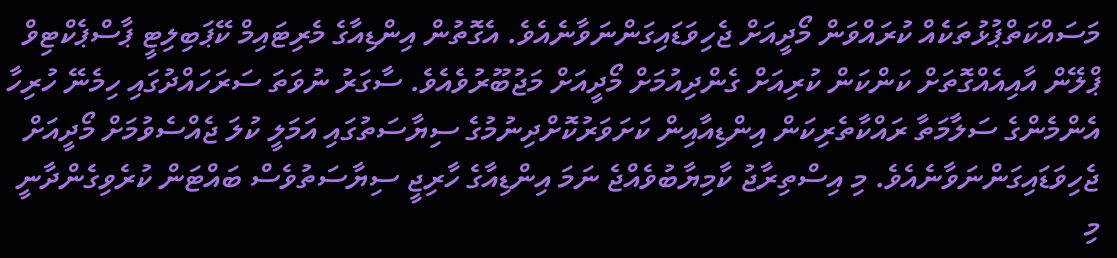މަސައްކަތްޕުޅުތަކެއް ކުރައްވަން މޯދީއަށް ޖެހިވަޑައިގަންނަވާނެއެވެ. އެގޮތުން އިންޑިއާގެ މެރިޓައިމް ކޭޕަބިލިޓީ ޕާސްޕެކްޓިވް ޕްލޭން އާއިއެއްގޮތަށް ކަންކަން ކުރިއަށް ގެންދިއުމަށް މޯދީއަށް މަޖުބޫރުވެއެވެ. ސާގަރު ނުވަތަ ސަރަހައްދުގައި ހިމެނޭ ހުރިހާ އެންމެންގެ ސަލާމަތާ ރައްކާތެރިކަން އިންޑިއާއިން ކަށަވަރުކޮށްދިނުމުގެ ސިޔާސަތުގައި އަމަލީ ކުލަ ޖެއްސެވުމަށް މޯދީއަށް ޖެހިވަޑައިގަންނަވާނެއެވެ. މި އިސްތިރާޖު ކާމިޔާބުވެއްޖެ ނަމަ އިންޑިއާގެ ހާރިޖީ ސިޔާސަތުވެސް ބައްޓަން ކުރެވިގެންދާނީ މި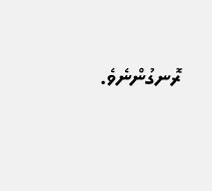ރޮނގުންނެވެ.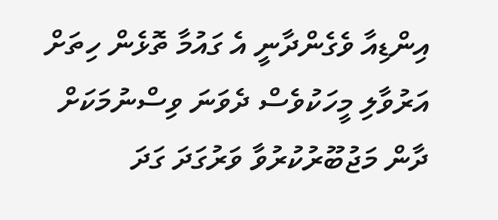އިންޑިއާ ވެގެންދާނީ އެ ގައުމާ ތޮޅެން ހިތަށް އަރުވާލި މީހަކުވެސް ދެވަނަ ވިސްނުމަކަށް ދާން މަޖުބޫރުކުރުވާ ވަރުގަދަ ގަދަ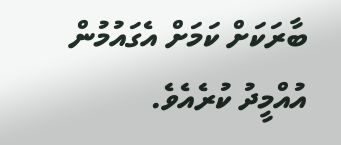ބާރަކަށް ކަމަށް އެގައުމުން އުއްމީދު ކުރެއެވެ.